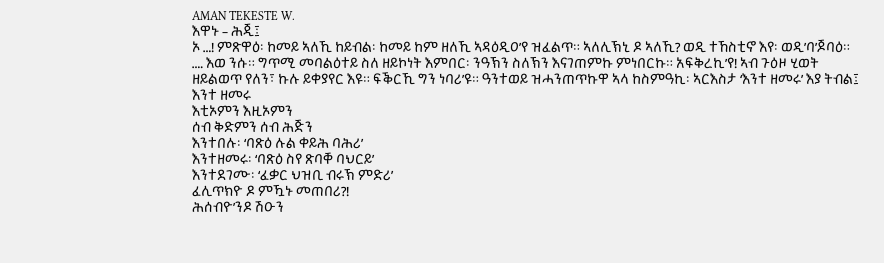AMAN TEKESTE W.
እዋኑ – ሕጂ፤
ኦ …! ምጽዋዕ፡ ከመይ ኣለኺ ከይብል፡ ከመይ ከም ዘለኺ ኣዳዕዲዐ’የ ዝፈልጥ። ኣለሊኽኒ ዶ ኣለኺ? ወዲ ተኸስቲኖ እየ፡ ወዲ’ባ’ጆባዕ። …. እወ ንሱ። ግጥሚ መባልዕተይ ስለ ዘይኮነት እምበር፡ ንዓኽን ስለኽን እናገጠምኩ ምነበርኩ። አፍቅረኪ’የ! ኣብ ጉዕዞ ሂወት ዘይልወጥ የለን፣ ኩሉ ይቀያየር እዩ። ፍቕርኺ ግን ነባሪ’ዩ። ዓንተወይ ዝሓንጠጥኩዋ ኣላ ከስምዓኪ፡ ኣርእስታ ‘እንተ ዘመሩ’ እያ ትብል፤
እንተ ዘመሩ
እቲኦምን እዚኦምን
ሰብ ቅድምን ሰብ ሕጅን
እንተበሉ፡ ‘ባጽዕ ሉል ቀይሕ ባሕሪ’
እንተዘመሩ፡ ‘ባጽዕ ስየ ጽባቐ ባህርይ’
እንተደገሙ፡ ‘ፈቃር ህዝቢ ብሩኽ ምድሪ’
ፈሊጥክዮ ዶ ምዃኑ መጠበሪ?!
ሕሰብዮ’ንዶ ሽዑን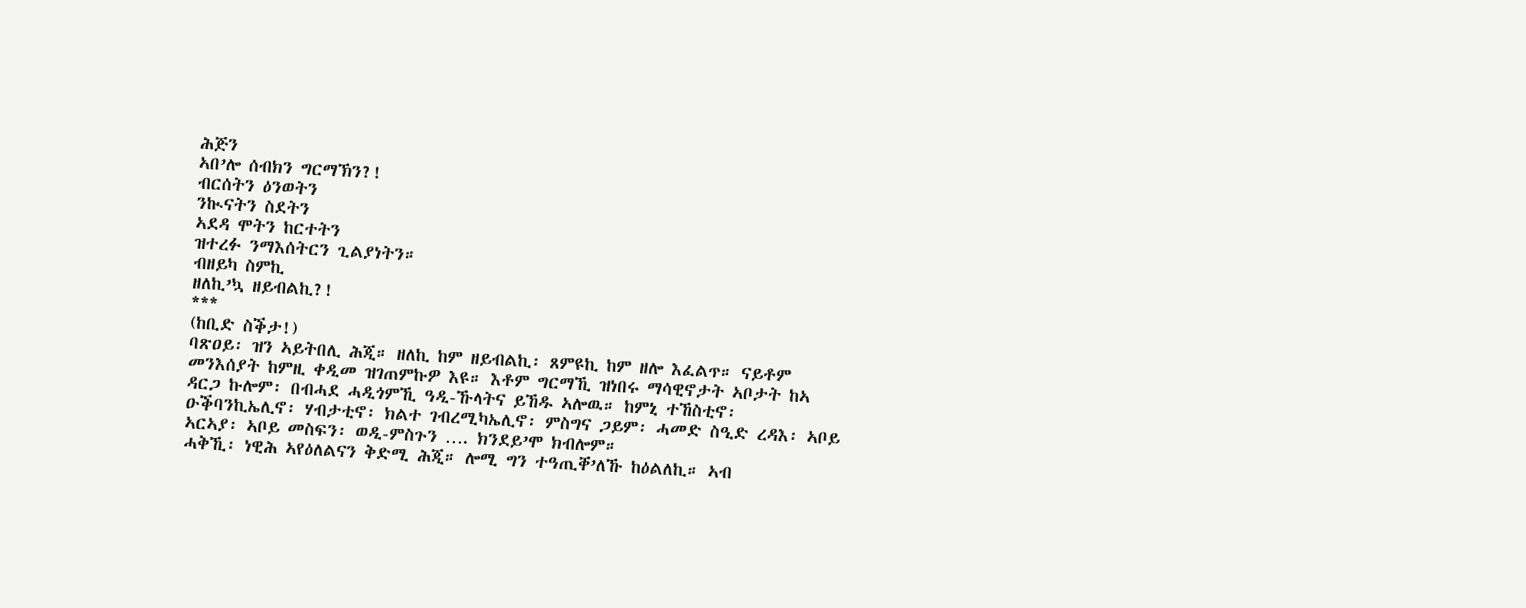ሕጅን
ኣበ’ሎ ሰብክን ግርማኽን?!
ብርሰትን ዕንወትን
ንኲናትን ስደትን
ኣደዳ ሞትን ከርተትን
ዝተረፉ ንማእሰትርን ጊልያነትን።
ብዘይካ ስምኪ
ዘለኪ’ኳ ዘይብልኪ?!
***
(ከቢድ ስቕታ!)
ባጽዐይ፡ ዝን ኣይትበሊ ሕጂ። ዘለኪ ከም ዘይብልኪ፡ ጸምዩኪ ከም ዘሎ እፈልጥ። ናይቶም መንእሰያት ከምዚ ቀዲመ ዝገጠምኩዎ እዩ። እቶም ግርማኺ ዝነበሩ ማሳዊኖታት ኣቦታት ከኣ ዳርጋ ኩሎም፡ በብሓደ ሓዲጎምኺ ዓዲ-ኹላትና ይኸዱ ኣሎዉ። ከምኒ ተኸስቲኖ፡ ዑቕባንኪኤሊኖ፡ ሃብታቲኖ፡ ክልተ ገብረሚካኤሊኖ፡ ምስግና ጋይም፡ ሓመድ ስዒድ ረዳእ፡ ኣቦይ ኣርኣያ፡ ኣቦይ መስፍን፡ ወዲ-ምስጉን …. ክንደይ’ሞ ክብሎም።
ሓቅኺ፡ ነዊሕ ኣየዕለልናን ቅድሚ ሕጂ። ሎሚ ግን ተዓጢቐ’ለኹ ከዕልለኪ። ኣብ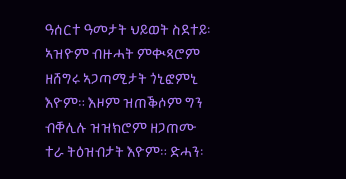ዓሰርተ ዓመታት ህይወት ስደተይ፡ ኣዝዮም ብዙሓት ምቊጻሮም ዘሸግሩ ኣጋጣሚታት ጎኒፎምኒ እዮም። እዞም ዝጠቕሶም ግን ብቐሊሉ ዝዝክሮም ዘጋጠሙ ተራ ትዕዝብታት እዮም። ድሓን፡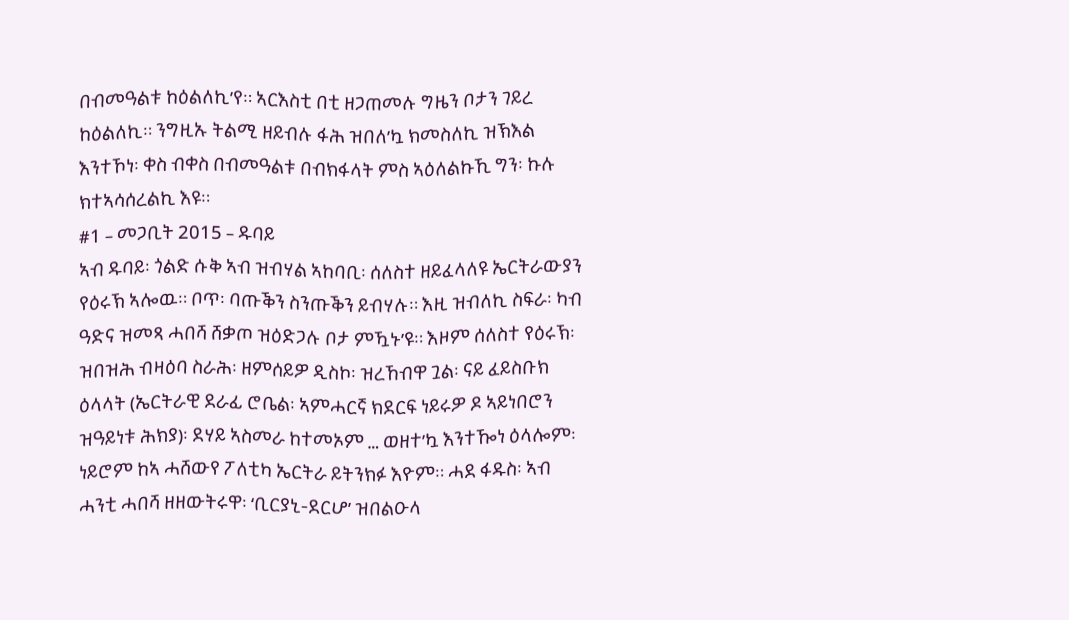በብመዓልቱ ከዕልለኪ’የ። ኣርእስቲ በቲ ዘጋጠመሉ ግዜን ቦታን ገይረ ከዕልለኪ። ንግዚኡ ትልሚ ዘይብሉ ፋሕ ዝበለ’ኳ ክመስለኪ ዝኽእል እንተኾነ፡ ቀስ ብቀስ በብመዓልቱ በብክፋላት ምስ ኣዕለልኩኺ ግን፡ ኩሉ ክተኣሳሰረልኪ እዩ።
#1 – መጋቢት 2015 – ዱባይ
ኣብ ዱባይ፡ ጎልድ ሱቅ ኣብ ዝብሃል ኣከባቢ፡ ሰለስተ ዘይፈላለዩ ኤርትራውያን የዕሩኽ ኣሎዉ። ቦጥ፡ ባጡቕን ስንጡቕን ይብሃሉ። እዚ ዝብለኪ ስፍራ፡ ካብ ዓድና ዝመጻ ሓበሻ ሸቃጦ ዝዕድጋሉ ቦታ ምዃኑ’ዩ። እዞም ሰለስተ የዕሩኽ፡ ዝበዝሕ ብዛዕባ ስራሕ፡ ዘምሰይዎ ዲስኮ፡ ዝረኸብዋ ጓል፡ ናይ ፈይስቡክ ዕላላት (ኤርትራዊ ደራፊ ሮቤል፡ ኣምሓርኛ ክደርፍ ነይሩዎ ዶ ኣይነበሮን ዝዓይነቱ ሕክያ)፡ ደሃይ ኣስመራ ከተመኦም … ወዘተ’ኳ እንተዀነ ዕላሎም፡ ነይሮም ከኣ ሓሸውየ ፖለቲካ ኤርትራ ይትንክፉ እዮም። ሓደ ፋዱስ፡ ኣብ ሓንቲ ሓበሻ ዘዘውትሩዋ፡ ‘ቢርያኒ-ደርሆ’ ዝበልዑላ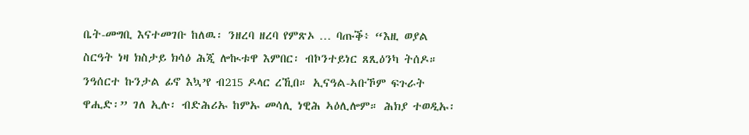ቤት-መግቢ እናተመገቡ ከለዉ፡ ንዘረባ ዘረባ የምጽኦ … ባጡቕ፥ “እዚ ወያል ስርዓት ነዛ ክስታይ ክሳዕ ሕጂ ሎኲቱዋ እምበር፡ ብኮንተይነር ጸጺዕንካ ትሰዶ። ንዓሰርተ ኩንታል ፊኖ እኳ’የ ብ215 ዶላር ረኺበ። ኢናዓል-ኣቡኾም ፍጉራት ዋሒድ፡” ገለ ኢሉ፡ ብድሕሪኡ ከምኡ መሳሊ ነዊሕ ኣዕሊሎም። ሕክያ ተወዲኡ፡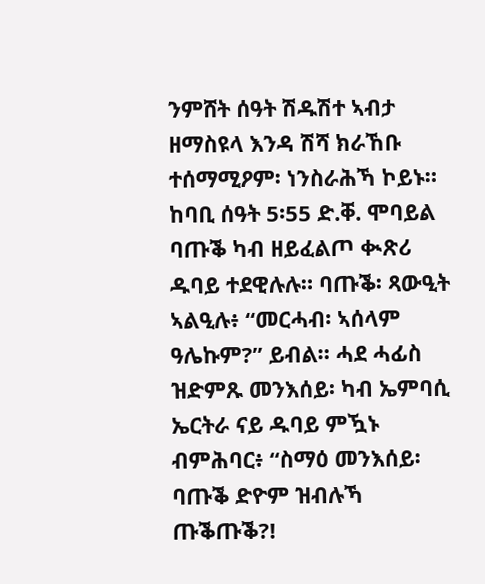ንምሸት ሰዓት ሽዱሽተ ኣብታ ዘማስዩላ እንዳ ሽሻ ክራኸቡ ተሰማሚዖም፡ ነንስራሕኻ ኮይኑ።
ከባቢ ሰዓት 5፡55 ድ.ቐ. ሞባይል ባጡቕ ካብ ዘይፈልጦ ቊጽሪ ዱባይ ተደዊሉሉ። ባጡቕ፡ ጻውዒት ኣልዒሉ፥ “መርሓብ፡ ኣሰላም ዓሌኩም?” ይብል። ሓደ ሓፊስ ዝድምጹ መንእሰይ፡ ካብ ኤምባሲ ኤርትራ ናይ ዱባይ ምዃኑ ብምሕባር፥ “ስማዕ መንእሰይ፡ ባጡቕ ድዮም ዝብሉኻ ጡቕጡቕ?!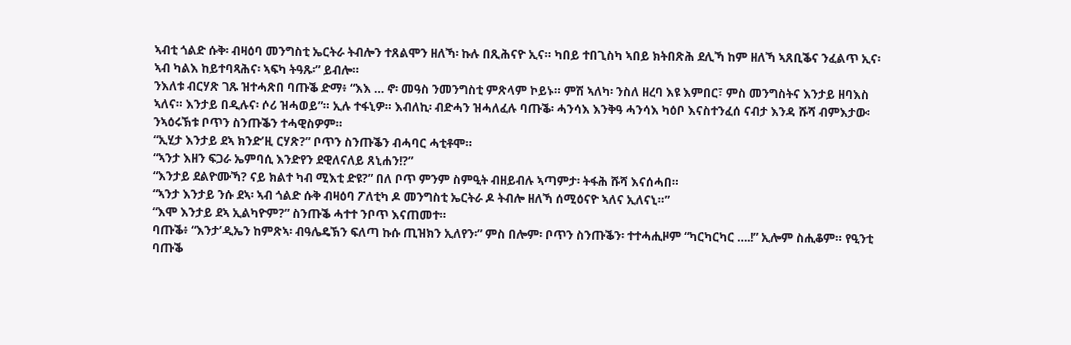ኣብቲ ጎልድ ሱቅ፡ ብዛዕባ መንግስቲ ኤርትራ ትብሎን ተጸልሞን ዘለኻ፡ ኩሉ በጺሕናዮ ኢና። ካበይ ተበጊስካ ኣበይ ክትበጽሕ ደሊኻ ከም ዘለኻ ኣጸቢቕና ንፈልጥ ኢና፡ ኣብ ካልእ ከይተባጻሕና፡ ኣፍካ ትዓጹ፡” ይብሎ።
ንእለቱ ብርሃጽ ገጹ ዝተሓጽበ ባጡቕ ድማ፥ “እእ … ኖ፡ መዓስ ንመንግስቲ ምጽላም ኮይኑ። ምሽ ኣለካ፡ ንስለ ዘረባ እዩ እምበር፣ ምስ መንግስትና እንታይ ዘባእስ ኣለና። እንታይ በዲሉና፡ ሶሪ ዝሓወይ”። ኢሉ ተፋኒዎ። እብለኪ፡ ብድሓን ዝሓለፈሉ ባጡቕ፡ ሓንሳእ እንቅዓ ሓንሳእ ካዕቦ እናስተንፈሰ ናብታ እንዳ ሹሻ ብምእታው፡ ንኣዕሩኽቱ ቦጥን ስንጡቕን ተሓዊስዎም።
“ኢሂታ እንታይ ደኣ ክንድ’ዚ ርሃጽ?” ቦጥን ስንጡቕን ብሓባር ሓቲቶሞ።
“ኣንታ እዘን ፍጋራ ኤምባሲ እንድየን ደዊለናለይ ጸኒሐን!?”
“እንታይ ደልዮሙኻ? ናይ ክልተ ካብ ሚእቲ ድዩ?” በለ ቦጥ ምንም ስምዒት ብዘይብሉ ኣጣምታ፡ ትፋሕ ሹሻ እናሰሓበ።
“ኣንታ እንታይ ንሱ ደኣ፡ ኣብ ጎልድ ሱቅ ብዛዕባ ፖለቲካ ዶ መንግስቲ ኤርትራ ዶ ትብሎ ዘለኻ ሰሚዕናዮ ኣለና ኢለናኒ።”
“እሞ እንታይ ደኣ ኢልካዮም?” ስንጡቕ ሓተተ ንቦጥ እናጠመተ።
ባጡቕ፥ “እንታ’ዲኤን ከምጽኣ፡ ብዓሌዴኽን ፍለጣ ኩሱ ጢዝክን ኢለየን፡” ምስ በሎም፡ ቦጥን ስንጡቕን፡ ተተሓሒዞም “ካርካርካር ….!” ኢሎም ስሒቆም። የዒንቲ ባጡቕ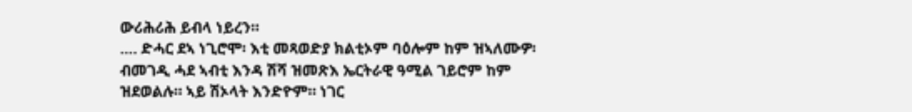ውሪሕሪሕ ይብላ ነይረን።
…. ድሓር ደኣ ነጊሮሞ፡ እቲ መጻወድያ ክልቲኦም ባዕሎም ከም ዝኣለሙዎ፡ ብመገዲ ሓደ ኣብቲ እንዳ ሽሻ ዝመጽእ ኤርትራዊ ዓሚል ገይሮም ከም ዝደወልሉ። ኣይ ሽኦላት እንድዮም። ነገር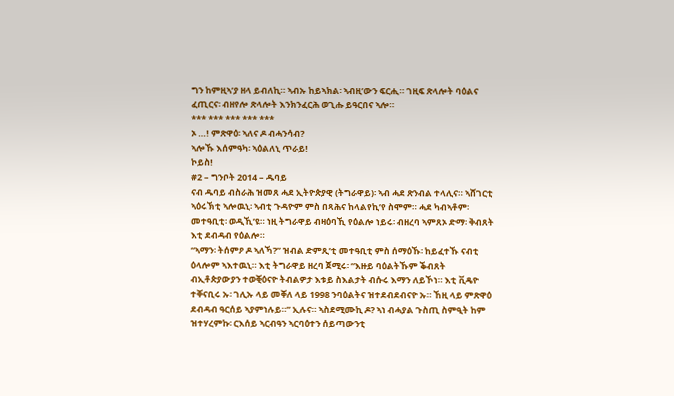ግን ከምዚኣ’ያ ዘላ ይብለኪ። ኣብኡ ከይኣክል፡ ኣብዚ’ውን ፍርሒ። ገዚፍ ጽላሎት ባዕልና ፈጢርና፡ ብዘየሎ ጽላሎት እንክንፈርሕ ወጊሑ ይዓርበና ኣሎ።
*** *** *** *** ***
ኦ …! ምጽዋዕ፡ ኣለና ዶ ብሓንሳብ?
ኣሎኹ እሰምዓካ፡ ኣዕልለኒ ጥራይ!
ኮይስ!
#2 – ግንቦት 2014 – ዱባይ
ናብ ዱባይ ብስራሕ ዝመጸ ሓደ ኢትዮጵያዊ (ትግራዋይ)፡ ኣብ ሓደ ጽንብል ተላሊና። ኣሸገርቲ ኣዕሩኽቲ ኣሎዉኒ፡ ኣብቲ ጉዳዮም ምስ በጻሕና ከላልየኪ’የ ስሞም። ሓደ ካብኣቶም፡ መተዓቢቲ፡ ወዲኺ’ዩ። ነዚ ትግራዋይ ብዛዕባኺ የዕልሎ ነይሩ፡ ብዘረባ ኣምጸኦ ድማ፡ ቅብጸት እቲ ደብዳብ የዕልሎ።
“ኣማን፡ ትሰምዖ ዶ ኣለኻ?” ዝብል ድምጺ’ቲ መተዓቢቲ ምስ ሰማዕኹ፡ ከይፈተኹ ናብቲ ዕላሎም ኣእተዉኒ። እቲ ትግራዋይ ዘረባ ጀሚሩ፡ “እዙይ ባዕልትኹም ቕብጸት ብኢቶጵያውያን ተወቒዕናዮ ትብልዎታ እቱይ ስእልታት ብሱሩ እማን ለይኾነ። እቲ ቪዴዮ ተቐናቢሩ ኡ፡ ገሊኡ ላይ መቐለ ላይ 1998 ንባዕልትና ዝተደብደብናዮ ኡ። ኸዚ ላይ ምጽዋዕ ደብዳብ ዓርሰይ ኣያምነሉይ።” ኢሉና። ኣስደሚሙኪ ዶ? ኣነ ብሓያል ጉስጢ ስምዒት ከም ዝተሃረምኩ፡ ርእሰይ ኣርብዓን ኣርባዕተን ሰይጣውንቲ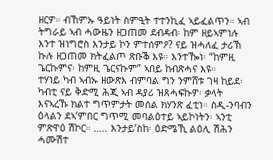ዘርዎ። ብኸምኡ ዓይነት ስምዒት ተተንኪፈ ኣይፈልጥን። ኣብ ትግራይ ኣብ ሓውዜን ዘጋጠመ ደብዳብ፡ ከም ዘይኣምነሉ እንተ ዝነግሮስ እንታይ ኮን ምተሰምዖ? ናይ ዝሓለፈ ታሪኽ ኩሉ ዘጋጠመ ክትፈልጦ ጽቡቕ እዩ። እንተዀነ፡ “ከምዚ ጌርኩምና፡ ከምዚ ጌርናኩም” ኣበይ ከብጽሓና እዩ።
ተሃነይ ካብ ኣብኡ ዘውጽእ ብምባል ግን ንምሸቱ ገዛ ከይደ፡ ካብቲ ናይ ቅድሚ ሕጂ ኣብ ዳያሪ ዝጸሓፍኩዎ፡ ቃላት እናኣረኹ ክልተ ግጥምታት መሰል ክሃንጽ ፈቲነ። ስዲ-ንባብን ዕላልን ደኣ’ምበር ግጥሚ መባልዕተይ ኣይኮነትን፡ ኣንቲ ምጽዋዕ ሽኮር። ….. እንታይ’ስከ፡ ዕድሜኺ ልዕሊ ሽሕን ሓሙሽተ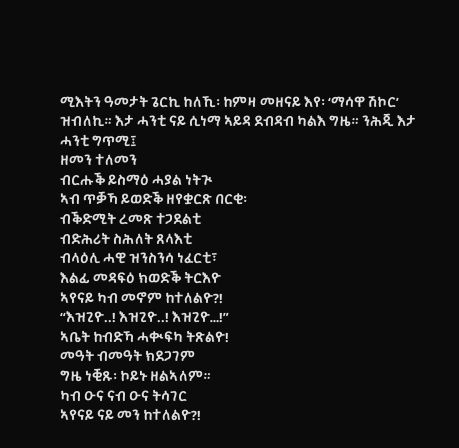ሚእትን ዓመታት ጌርኪ ከለኺ፡ ከምዛ መዘናይ እየ፡ ‘ማሳዋ ሽኮር’ ዝብለኪ። እታ ሓንቲ ናይ ሲነማ ኣይዳ ደብዳብ ካልእ ግዜ። ንሕጂ እታ ሓንቲ ግጥሚ፤
ዘመን ተለመን
ብርሑቕ ይስማዕ ሓያል ነትጒ
ኣብ ጥቓኻ ይወድቕ ዘየቋርጽ በርቂ፡
ብቕድሚት ረመጽ ተጋደልቲ
ብድሕሪት ስሕለት ጸላእቲ
ብላዕሊ ሓዊ ዝንስንሳ ነፈርቲ፣
እልፊ መዳፍዕ ክወድቕ ትርእዮ
ኣየናይ ካብ መኖም ከተለልዮ?!
“እዝጊዮ..! እዝጊዮ..! እዝጊዮ…!”
ኣቤት ከብድኻ ሓቊፍካ ትጽልዮ!
መዓት ብመዓት ክደጋገም
ግዜ ነቒጹ፡ ኮይኑ ዘልኣለም።
ካብ ዑና ናብ ዑና ትሳገር
ኣየናይ ናይ መን ከተለልዮ?!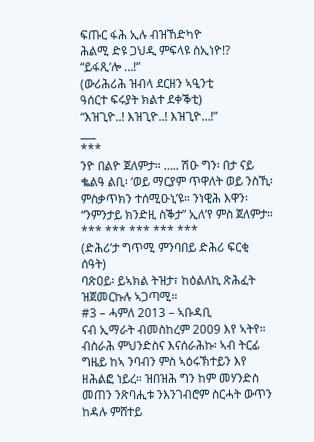ፍጡር ፋሕ ኢሉ ብዝኸድካዮ
ሕልሚ ድዩ ጋህዲ ምፍላዩ ስኢነዮ!?
“ይፋጺ’ሎ …!”
(ውሪሕሪሕ ዝብላ ደርዘን ኣዒንቲ
ዓሰርተ ፍሩያት ክልተ ደቀቕቲ)
“እዝጊዮ..! እዝጊዮ..! እዝጊዮ…!”
___
***
ንዮ በልዮ ጀለምታ። ….. ሽዑ ግን፡ በታ ናይ ቈልዓ ልቢ፡ ‘ወይ ማርያም ጥዋለት ወይ ንስኺ፡ ምስቃጥክን ተሰሚዑኒ’ዩ። ንነዊሕ እዋን፡ “ንምንታይ ክንድዚ ስቕታ” ኢለ’የ ምስ ጀለምታ።
*** *** *** *** ***
(ድሕሪ’ታ ግጥሚ ምንባበይ ድሕሪ ፍርቂ ሰዓት)
ባጽዐይ፡ ይኣክል ትዝታ፣ ከዕልለኪ ጽሕፈት ዝጀመርኩሉ ኣጋጣሚ።
#3 – ሓምለ 2013 – ኣቡዳቢ
ናብ ኢማራት ብመስከረም 2009 እየ ኣትየ። ብስራሕ ምህንድስና እናሰራሕኩ፡ ኣብ ትርፊ ግዜይ ከኣ ንባብን ምስ ኣዕሩኽተይን እየ ዘሕልፎ ነይረ። ዝበዝሕ ግን ከም መሃንድስ መጠን ንጽባሒቱ ንእንገብሮም ስርሓት ውጥን ከዳሉ ምሸተይ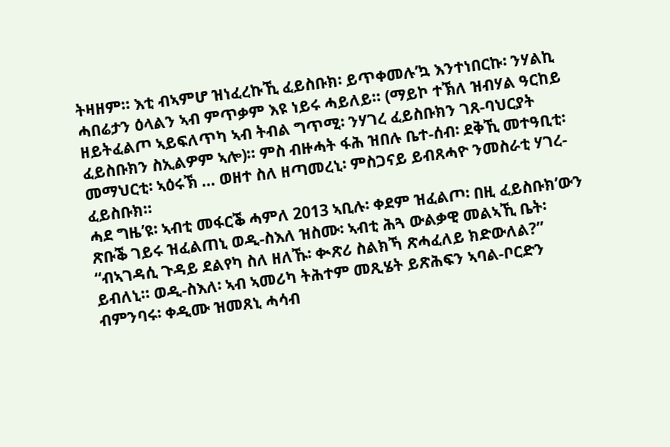ትዛዘም። እቲ ብኣምሆ ዝነፈረኩኺ ፈይስቡክ፡ ይጥቀመሉ’ኳ እንተነበርኩ፡ ንሃልኪ ሓበሬታን ዕላልን ኣብ ምጥቃም እዩ ነይሩ ሓይለይ። (ማይኮ ተኽለ ዝብሃል ዓርከይ ዘይትፈልጦ ኣይፍለጥካ ኣብ ትብል ግጥሚ፡ ንሃገረ ፈይስቡክን ገጸ-ባህርያት ፈይስቡክን ስኢልዎም ኣሎ)። ምስ ብዙሓት ፋሕ ዝበሉ ቤተ-ሰብ፡ ደቅኺ መተዓቢቲ፡ መማህርቲ፡ ኣዕሩኽ … ወዘተ ስለ ዘጣመረኒ፡ ምስጋናይ ይብጸሓዮ ንመስራቲ ሃገረ-ፈይስቡክ።
ሓደ ግዜ’ዩ፡ ኣብቲ መፋርቕ ሓምለ 2013 ኣቢሉ፡ ቀደም ዝፈልጦ፡ በዚ ፈይስቡክ’ውን ጽቡቕ ገይሩ ዝፈልጠኒ ወዲ-ስእለ ዝስሙ፡ ኣብቲ ሕጓ ውልቃዊ መልኣኺ ቤት፡ “ብኣገዳሲ ጉዳይ ደልየካ ስለ ዘለኹ፡ ቊጽሪ ስልክኻ ጽሓፈለይ ክድውለል?” ይብለኒ። ወዲ-ስእለ፡ ኣብ ኣመሪካ ትሕተም መጺሄት ይጽሕፍን ኣባል-ቦርድን ብምንባሩ፡ ቀዲሙ ዝመጸኒ ሓሳብ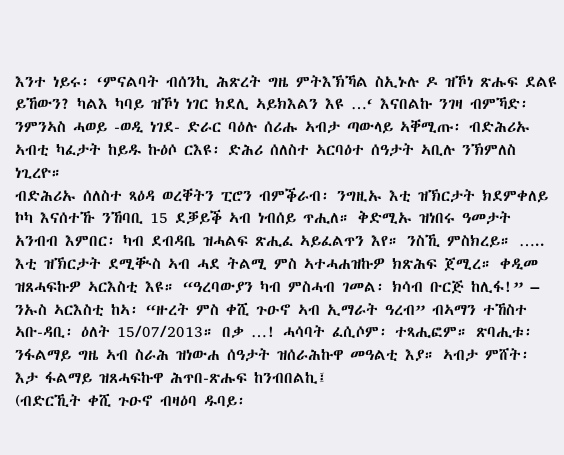እንተ ነይሩ፡ ‘ምናልባት ብሰንኪ ሕጽረት ግዜ ምትእኽኻል ስኢኑሉ ዶ ዝኾነ ጽሑፍ ደልዩ ይኸውን? ካልእ ካባይ ዝኾነ ነገር ክደሊ ኣይክእልን እዩ …‘ እናበልኩ ንገዛ ብምኻድ፡ ንምንኣስ ሓወይ -ወዲ ነገደ- ድራር ባዕሉ ሰሪሑ ኣብታ ጣውላይ ኣቐሚጡ፡ ብድሕሪኡ ኣብቲ ካፈታት ከይዱ ኩዕሶ ርእዩ፡ ድሕሪ ሰለስተ ኣርባዕተ ሰዓታት ኣቢሉ ንኽምለስ ነጊረዮ።
ብድሕሪኡ ሰለስተ ጻዕዳ ወረቐትን ፒሮን ብምቕራብ፡ ንግዚኡ እቲ ዝኽርታት ክደምቀለይ ኮካ እናሰተኹ ንኸባቢ 15 ደቓይቕ ኣብ ነብሰይ ጥሒለ። ቅድሚኡ ዝነበሩ ዓመታት አንብብ እምበር፡ ካብ ደብዳቤ ዝሓልፍ ጽሒፈ ኣይፈልጥን እየ። ንስኺ ምስክረይ። ….. እቲ ዝኽርታት ደሚቚስ ኣብ ሓደ ትልሚ ምስ ኣተሓሐዝኩዎ ክጽሕፍ ጀሚረ። ቀዲመ ዝጸሓፍኩዎ ኣርእስቲ እዩ። “ዓረባውያን ካብ ምስሓብ ገመል፡ ክሳብ ቡርጅ ከሊፋ!” – ንኡስ ኣርእስቲ ከኣ፡ “ዙረት ምስ ቀሺ ጉዑኖ ኣብ ኢማራት ዓረብ” ብኣማን ተኸስተ ኣቡ-ዳቢ፡ ዕለት 15/07/2013። በቃ …! ሓሳባት ፈሲሶም፡ ተጻሒፎም። ጽባሒቱ፡ ንፋልማይ ግዜ ኣብ ስራሕ ዝነውሐ ሰዓታት ዝሰራሕኩዋ መዓልቲ እያ። ኣብታ ምሸት፡ እታ ፋልማይ ዝጸሓፍኩዋ ሕጥበ-ጽሑፍ ከንብበልኪ፤
(ብድርኺት ቀሺ ጉዑኖ ብዛዕባ ዱባይ፡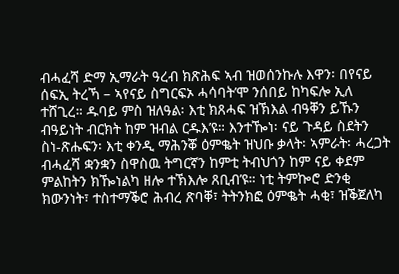ብሓፈሻ ድማ ኢማራት ዓረብ ክጽሕፍ ኣብ ዝወሰንኩሉ እዋን፡ በየናይ ሰፍኢ ትረኻ – ኣየናይ ስግርፍኦ ሓሳባት’ሞ ንሰበይ ከካፍሎ ኢለ ተሸጊረ። ዱባይ ምስ ዝለዓል፡ እቲ ክጸሓፍ ዝኽእል ብዓቐን ይኹን ብዓይነት ብርክት ከም ዝብል ርዱእ’ዩ። እንተዀነ፡ ናይ ጉዳይ ስደትን ስነ-ጽሑፍን፡ እቲ ቀንዲ ማሕንቖ ዕምቈት ዝህቡ ቃላት፡ ኣምራት፡ ሓረጋት ብሓፈሻ ቋንቋን ስዋስዉ ትግርኛን ከምቲ ትብህጎን ከም ናይ ቀደም ምልከትን ክዀነልካ ዘሎ ተኽእሎ ጸቢብ’ዩ። ነቲ ትምኰሮ ድንቂ ክውንነት፣ ተስተማቕሮ ሕብረ ጽባቐ፣ ትትንክፎ ዕምቈት ሓቂ፣ ዝቕጀለካ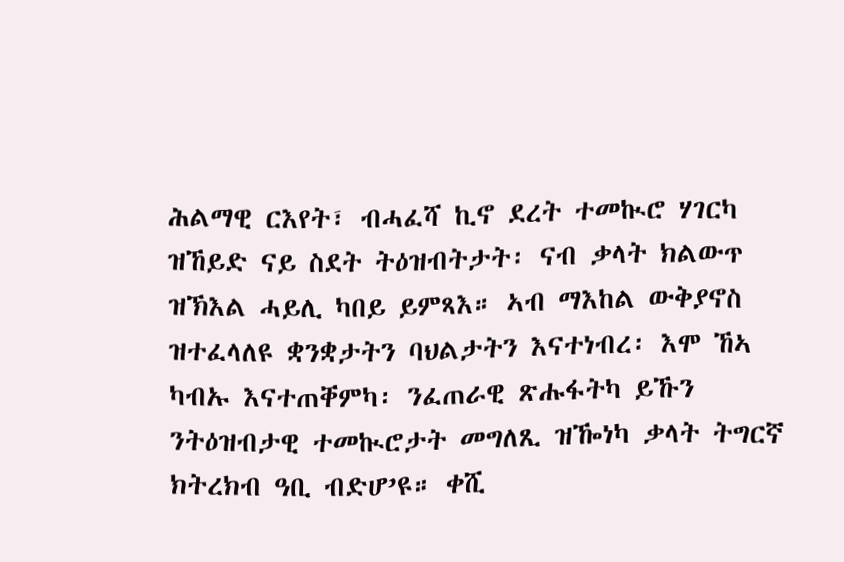ሕልማዊ ርእየት፣ ብሓፈሻ ኪኖ ደረት ተመኲሮ ሃገርካ ዝኸይድ ናይ ስደት ትዕዝብትታት፡ ናብ ቃላት ክልውጥ ዝኽእል ሓይሊ ካበይ ይምጻእ። ኣብ ማእከል ውቅያኖስ ዝተፈላለዩ ቋንቋታትን ባህልታትን እናተነብረ፡ እሞ ኸኣ ካብኡ እናተጠቐምካ፡ ንፈጠራዊ ጽሑፋትካ ይኹን ንትዕዝብታዊ ተመኲሮታት መግለጺ ዝዀነካ ቃላት ትግርኛ ክትረክብ ዓቢ ብድሆ’ዩ። ቀሺ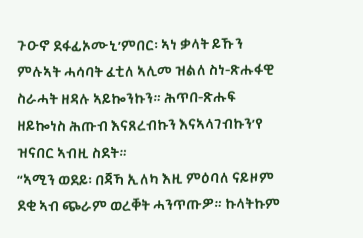ጉዑኖ ደፋፊኦሙኒ’ምበር፡ ኣነ ቃላት ይኹን ምሉኣት ሓሳባት ፈቲለ ኣሊመ ዝልለ ስነ-ጽሑፋዊ ስራሓት ዘዳሉ ኣይኰንኩን። ሕጥበ-ጽሑፍ ዘይኰነስ ሕጡብ እናጸረብኩን እናኣላገብኩን’የ ዝናበር ኣብዚ ስደት።
“ኣሚን ወደይ፡ በጃኻ ኢለካ እዚ ምዕባለ ናይዞም ደቂ ኣብ ጭራም ወረቐት ሓንጥጡዎ። ኩላትኩም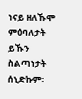ነናይ ዘለኹሞ ምዕባለታት ይኹን ስልጣነታት ሰኒድኩም፡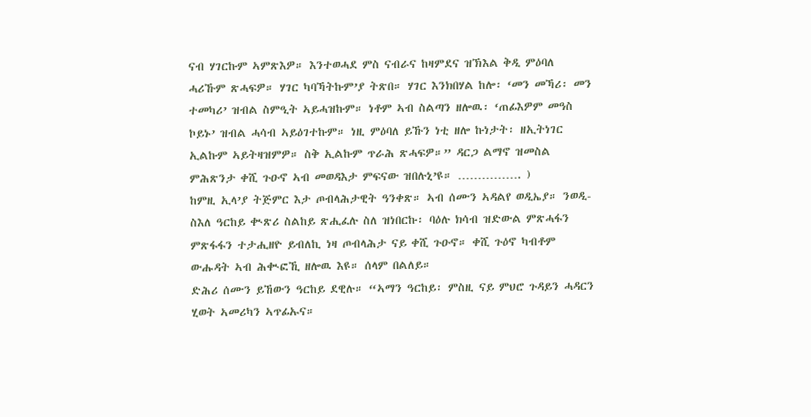ናብ ሃገርኩም ኣምጽእዎ። እንተወሓደ ምስ ናብራና ከዛምደና ዝኽእል ቅዲ ምዕባለ ሓሪኹም ጽሓፍዎ። ሃገር ካባኻትኩም’ያ ትጽበ። ሃገር እንክበሃል ከሎ፡ ‘መን መኻሪ፡ መን ተመካሪ’ ዝብል ስምዒት ኣይሓዝኩም። ነቶም ኣብ ስልጣን ዘሎዉ፡ ‘ጠፊእዎም መዓስ ኮይኑ’ ዝብል ሓሳብ ኣይዕገተኩም። ነዚ ምዕባለ ይኹን ነቲ ዘሎ ኩነታት፡ ዘኢትነገር ኢልኩም ኣይትዛዝምዎ። ስቅ ኢልኩም ጥራሕ ጽሓፍዎ።” ዳርጋ ልማኖ ዝመስል ምሕጽንታ ቀሺ ጉዑኖ ኣብ መወዳእታ ምፍናው ዝበሉኒ’ዩ። ……………. )
ከምዚ ኢላ’ያ ትጅምር እታ ጦብላሕታዊት ዓንቀጽ። ኣብ ሰሙን ኣዳልየ ወዲኤያ። ንወዲ-ስእለ ዓርከይ ቊጽሪ ስልከይ ጽሒፈሉ ስለ ዝነበርኩ፡ ባዕሉ ክሳብ ዝድውል ምጽሓፋን ምጽፋፋን ተታሒዘዮ ይብለኪ ነዛ ጦብላሕታ ናይ ቀሺ ጉዑኖ። ቀሺ ጉዕኖ ካብቶም ውሑዳት ኣብ ሕቊፎኺ ዘሎዉ እዩ። ሰላም በልለይ።
ድሕሪ ሰሙን ይኸውን ዓርከይ ደዊሉ። “ኣማን ዓርከይ፡ ምስዚ ናይ ምህሮ ጉዳይን ሓዳርን ሂወት ኣመሪካን ኣጥፊኡና።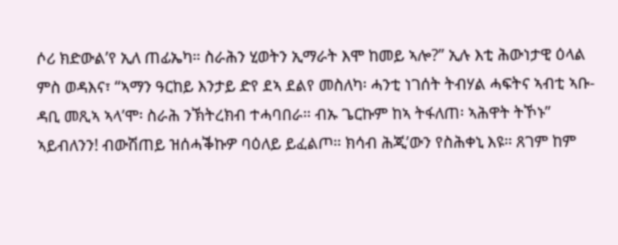ሶሪ ክድውል’የ ኢለ ጠፊኤካ። ስራሕን ሂወትን ኢማራት እሞ ከመይ ኣሎ?” ኢሉ እቲ ሕውነታዊ ዕላል ምስ ወዳእና፣ “ኣማን ዓርከይ እንታይ ድየ ደኣ ደልየ መስለካ፡ ሓንቲ ነገሰት ትብሃል ሓፍትና ኣብቲ ኣቡ-ዳቢ መጺኣ ኣላ’ሞ፡ ስራሕ ንኽትረክብ ተሓባበራ። ብኡ ጌርኩም ከኣ ትፋለጠ፡ ኣሕዋት ትኾኑ” ኣይብለንን! ብውሽጠይ ዝሰሓቕኩዎ ባዕለይ ይፈልጦ። ክሳብ ሕጂ’ውን የስሕቀኒ እዩ። ጸገም ከም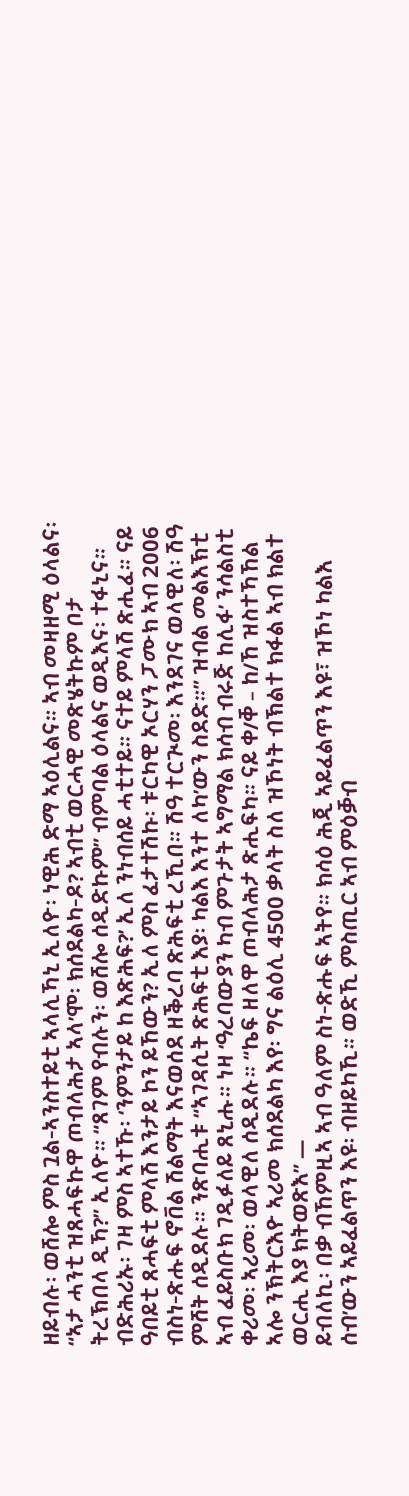ዘይብሉ፡ ወሸሎ ምስ ጓል-ኣንስተይቲ ኣላሊኻኒ ኢለዮ፡ ነዊሕ ድማ ኣዕሊልና። ኣብ መዛዘሚ ዕላልና፡ “ኣታ ሓንቲ ዝጸሓፍኩዋ ጦብላሕታ ኣላ’ሞ፡ ክሰደልካ-ዶ? ኣብቲ ወርሓዊ መጽሄትኩም ቦታ ትረኽበላ ዲኻ?” ኢለዮ። “ጸገም የብሉን፡ ወሸሎ ሰዲድኩም” ብምባል ዕላልና ወዲእና፡ ተፋኒና።
ብድሕሪኡ፡ ገዛ ምስ ኣተኹ፡ ‘ንምንታይ ከ እጽሕፍ?’ ኢለ ንነብሰይ ሓቲተይ። ናተይ ምላሽ ጽሒፈ። ናይ ዓበይቲ ጸሓፍቲ ምላሽ እንታይ ኮን ይኸውን? ኢለ ምስ ፈታተሽኩ፡ ቱርካዊ ኦርሃን ፓሙክ ኣብ 2006 ብስነ-ጽሑፍ ኖቨል ሽልማት እናወሰደ ዘቕረባ ጽሕፍቲ ረኺበ። ሽዓ ተርጒመ፡ እንደገና ወላዊለ፡ ሽዓ ምሸት ሰዲደሉ። ንጽባሒቱ “ኣገዳሲት ጽሕፍቲ እያ፡ ካልእ እንተ ለካ’ውን ስደድ።” ዝብል መልእኽቲ ኣብ ፈይስቡክ ገዲፉለይ ጸኒሑ። ነዛ ‘ዓረባውያን ካብ ምጉታት ኣግማል ክሳብ ብሩጅ ከሊፋ’ ንሳልስቲ ቀሪመ፡ ኣሪመ፡ ወላዊለ ሰዲደሉ። “ኬፍ ዘለዋ ጦብላሕታ ጽሒፍካ። ናይ ቀ/ቐ – ከ/ኸ ዝስተኻኸል ኣሎ ንኽትርእዮ ኣሪመ ክሰደልካ እየ፡ ግና ልዕሊ 4500 ቃላት ስለ ዝኾነት ብኽልተ ክፋል ኣብ ክልተ ወርሒ እያ ክትወጽእ” —
ይብለኪ፡ በቃ ብኸምዚኣ ኣብ ዓለም ስነ-ጽሑፍ ኣትየ። ክሳዕ ሕጂ ኣይፈልጥን እዩ፣ ዝኾነ ካልእ ሰብ’ውን ኣይፈልጥን እዩ፡ ብዘይካኺ። ወድኺ ምስጢር ኣብ ምዕቓብ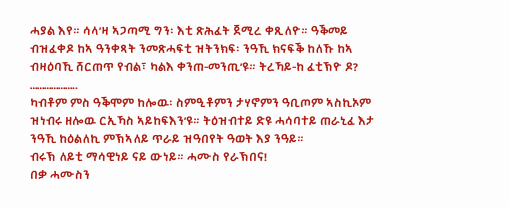ሓያል እየ። ሳላ’ዛ ኣጋጣሚ ግን፡ እቲ ጽሕፈት ጀሚረ ቀጺለዮ። ዓቕመይ ብዝፈቀዶ ከኣ ዓንቀጻት ንመጽሓፍቲ ዝትንክፍ፡ ንዓኺ ክናፍቕ ከለኹ ከኣ ብዛዕባኺ ሸርጠጥ የብል፣ ካልእ ቀንጠ-መንጢ’ዩ። ትረኻይ-ከ ፈቲኽዮ ዶ? ………………..
ካብቶም ምስ ዓቕሞም ከሎዉ፡ ስምዒቶምን ታሃኖምን ዓቢጦም ኣስኪኦም ዝነብሩ ዘሎዉ ርኢኻስ ኣይከፍእን’ዩ። ትዕዝብተይ ድዩ ሓሳባተይ ጠራኒፈ እታ ንዓኺ ከዕልለኪ ምኽኣለይ ጥራይ ዝዓበየት ዓወት እያ ንዓይ።
ብሩኽ ለይቲ ማሳዊነይ ናይ ውነይ። ሓሙስ የራኽበና!
በቃ ሓሙስን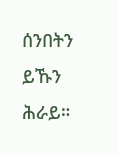ሰንበትን ይኹን ሕራይ።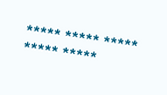***** ***** ***** ***** *****